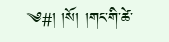༄#། །སོ། །གང་གི་ཚེ་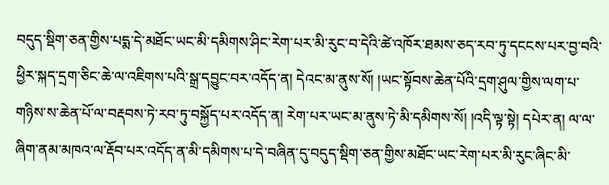བདུད་སྡིག་ཅན་གྱིས་པདྨ་དེ་མཐོང་ཡང་མི་དམིགས་ཤིང་རེག་པར་མི་རུང་བ་དེའི་ཚེ་འཁོར་ཐམས་ཅད་རབ་ཏུ་དངངས་པར་བྱ་བའི་ཕྱིར་སྐད་དྲག་ཅིང་ཆེ་ལ་འཇིགས་པའི་སྒྲ་དབྱུང་བར་འདོད་ན། དེའང་མ་ནུས་སོ། །ཡང་སྟོབས་ཆེན་པོའི་དྲག་ཤུལ་གྱིས་ལག་པ་གཉིས་ས་ཆེན་པོ་ལ་བརྡབས་ཏེ་རབ་ཏུ་བསྐྱོད་པར་འདོད་ན། རེག་པར་ཡང་མ་ནུས་ཏེ་མི་དམིགས་སོ། །འདི་ལྟ་སྟེ། དཔེར་ན། ལ་ལ་ཞིག་ནམ་མཁའ་ལ་རྡོབ་པར་འདོད་ན་མི་དམིགས་པ་དེ་བཞིན་དུ་བདུད་སྡིག་ཅན་གྱིས་མཐོང་ཡང་རེག་པར་མི་རུང་ཞིང་མི་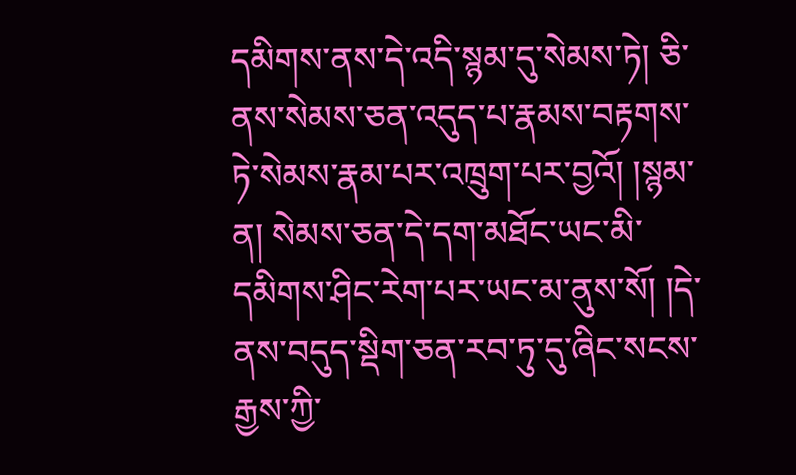དམིགས་ནས་དེ་འདི་སྙམ་དུ་སེམས་ཏེ། ཅི་ནས་སེམས་ཅན་འདུད་པ་རྣམས་བརྟགས་ཏེ་སེམས་རྣམ་པར་འཁྲུག་པར་བྱའོ། །སྙམ་ན། སེམས་ཅན་དེ་དག་མཐོང་ཡང་མི་དམིགས་ཤིང་རེག་པར་ཡང་མ་ནུས་སོ། །དེ་ནས་བདུད་སྡིག་ཅན་རབ་ཏུ་དུ་ཞིང་སངས་རྒྱས་ཀྱི་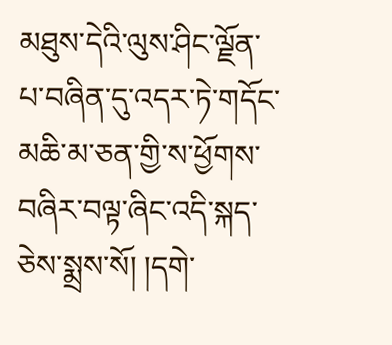མཐུས་དེའི་ལུས་ཤིང་ལྗོན་པ་བཞིན་དུ་འདར་ཏེ་གདོང་མཆི་མ་ཅན་གྱི་ས་ཕྱོགས་བཞིར་བལྟ་ཞིང་འདི་སྐད་ཅེས་སྨྲས་སོ། །དགེ་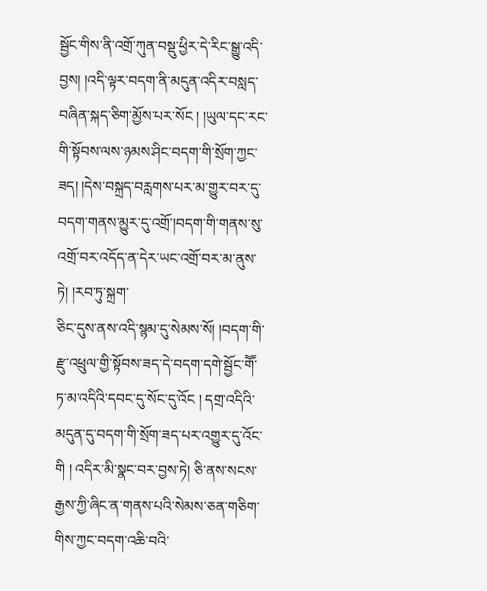སྦྱོང་གིས་ནི་འགྲོ་ཀུན་བསྡུ་ཕྱིར་དེ་རིང་སྒྱུ་འདི་བྱས། །འདི་ལྟར་བདག་ནི་མདུན་འདིར་བསླད་བཞིན་སྐད་ཅིག་མྱོས་པར་སོང ། །ཡུལ་དང་རང་གི་སྟོབས་ལས་ཉམས་ཤིང་བདག་གི་སྲོག་ཀྱང་ཟད། །དེས་བསྐྲད་བརླགས་པར་མ་གྱུར་བར་དུ་བདག་གནས་མྱུར་དུ་འགྲོ་།བདག་གི་གནས་སུ་འགྲོ་བར་འདོད་ན་དེར་ཡང་འགྲོ་བར་མ་ནུས་ཏེ། །རབ་ཏུ་སྐྲག་
ཅིང་དུས་ནས་འདི་སྙམ་དུ་སེམས་སོ། །བདག་གི་རྫུ་འཕྲུལ་གྱི་སྟོབས་ཟད་དེ་བདག་དགེ་སྦྱོང་གཽ་ཏ་མ་འདིའི་དབང་དུ་སོང་དུ་འོང ། དགྲ་འདིའི་མདུན་དུ་བདག་གི་སྲོག་ཟད་པར་འགྱུར་དུ་འོང་གི ། འདིར་མི་སྣང་བར་བྱས་ཏེ། ཅི་ནས་སངས་རྒྱས་ཀྱི་ཞིང་ན་གནས་པའི་སེམས་ཅན་གཅིག་གིས་ཀྱང་བདག་འཆི་བའི་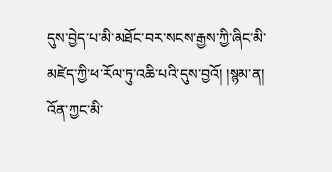དུས་བྱེད་པ་མི་མཐོང་བར་སངས་རྒྱས་ཀྱི་ཞིང་མི་མཛེད་ཀྱི་ཕ་རོལ་ཏུ་འཆི་པའི་དུས་བྱའོ། །སྙམ་ན། འོན་ཀྱང་མི་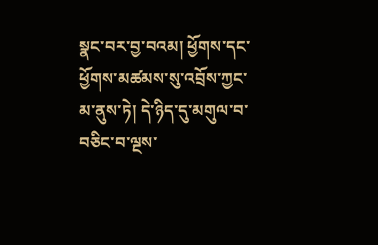སྣང་བར་བྱ་བའམ། ཕྱོགས་དང་ཕྱོགས་མཚམས་སུ་འབྲོས་ཀྱང་མ་ནུས་ཏེ། དེ་ཉིད་དུ་མགུལ་བ་བཅིང་བ་ལྔས་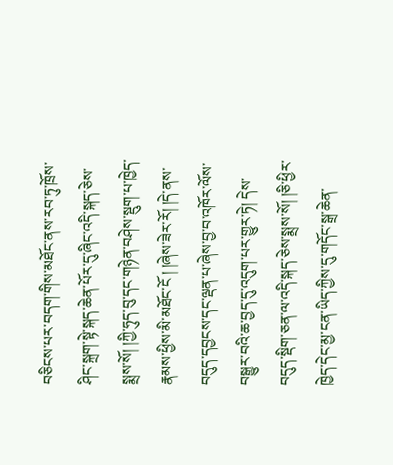བཅིངས་པར་བདག་གིས་མཐོང་ནས་རབ་ཏུ་ཁྲོས་ཤིང་སྐྲག་སྟེ་སྐད་ཆེན་པོར་དུ་ཞིང་འདི་སྐད་ཅེས་སྨྲས་སོ། །ཀྱི་ཧུད་བུ་དང་གཉེན་བཤེས་སྡུག་པ་ཁྱེད་རྣམས་ཕྱིས་མི་མཐོང་ངོ ། །ཞེས་ཟེར་རོ། །དེ་ནས་བདུད་དབྱངས་དང་ལྡན་པ་ཞེས་བྱ་བ་འཁོར་ལོས་བསྒྱུར་བའི་ཆ་བྱད་དུ་འདུག་པར་གྱུར་ཏེ། དེས་བདུད་སྡིག་ཅན་ལ་འདི་སྐད་ཅེས་སྨྲས་སོ། །ཅི་ཕྱིར་ཁྱེད་དེང་མྱ་ངན་ཡིད་ཀྱིས་དུ་གདོང་སྒྲ་ཆེན་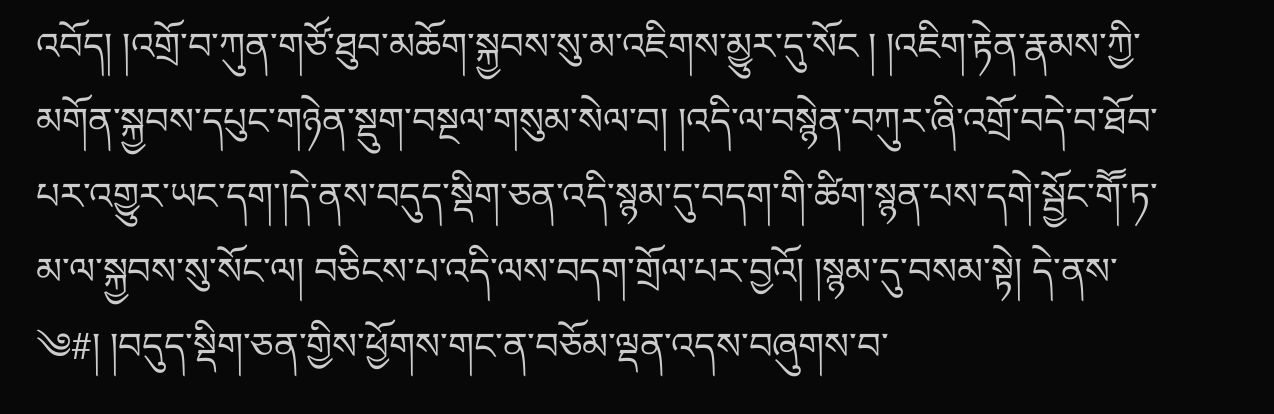འབོད། །འགྲོ་བ་ཀུན་གཙོ་ཐུབ་མཆོག་སྐྱབས་སུ་མ་འཇིགས་མྱུར་དུ་སོང ། །འཇིག་རྟེན་རྣམས་ཀྱི་མགོན་སྐྱབས་དཔུང་གཉེན་སྡུག་བསྔལ་གསུམ་སེལ་བ། །འདི་ལ་བསྙེན་བཀུར་ཞི་འགྲོ་བདེ་བ་ཐོབ་པར་འགྱུར་ཡང་དག་།དེ་ནས་བདུད་སྡིག་ཅན་འདི་སྙམ་དུ་བདག་གི་ཚིག་སྙན་པས་དགེ་སྦྱོང་གཽ་ཏ་མ་ལ་སྐྱབས་སུ་སོང་ལ། བཅིངས་པ་འདི་ལས་བདག་གྲོལ་པར་བྱའོ། །སྙམ་དུ་བསམ་སྟེ། དེ་ནས་
༄#། །བདུད་སྡིག་ཅན་གྱིས་ཕྱོགས་གང་ན་བཅོམ་ལྡན་འདས་བཞུགས་བ་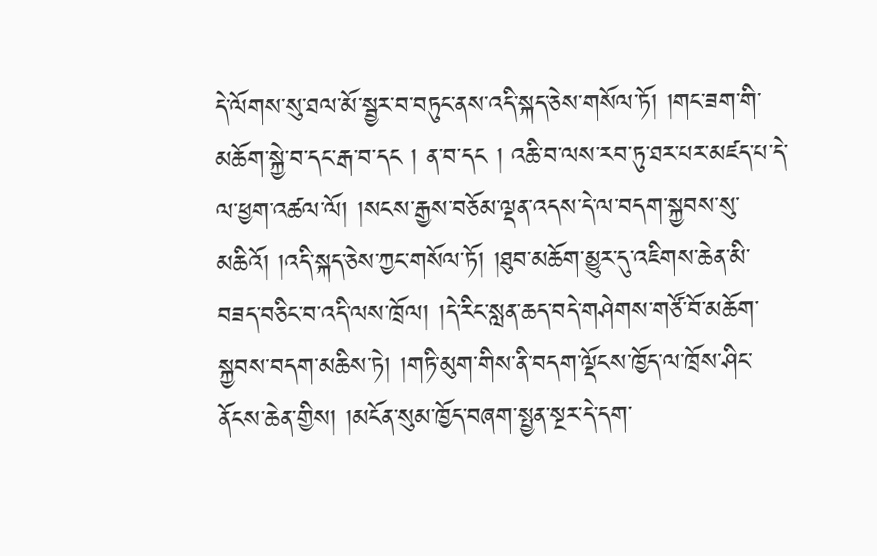དེ་ལོགས་སུ་ཐལ་མོ་སྦྱར་བ་བཏུང་ནས་འདི་སྐད་ཅེས་གསོལ་ཏོ། །གང་ཟག་གི་མཆོག་སྐྱེ་བ་དང་རྒ་བ་དང ། ན་བ་དང ། འཆི་བ་ལས་རབ་ཏུ་ཐར་པར་མཛད་པ་དེ་ལ་ཕྱག་འཚལ་ལོ། །སངས་རྒྱས་བཅོམ་ལྡན་འདས་དེ་ལ་བདག་སྐྱབས་སུ་མཆིའོ། །འདི་སྐད་ཅེས་ཀྱང་གསོལ་ཏོ། །ཐུབ་མཆོག་མྱུར་དུ་འཇིགས་ཆེན་མི་བཟད་བཅིང་བ་འདི་ལས་ཁྲོལ། །དེ་རིང་སླན་ཆད་བདེ་གཤེགས་གཙོ་བོ་མཆོག་སྐྱབས་བདག་མཆིས་ཏེ། །གཏི་མུག་གིས་ནི་བདག་ལྡོངས་ཁྱོད་ལ་ཁྲོས་ཤིང་ནོངས་ཆེན་གྱིས། །མངོན་སུམ་ཁྱོད་བཞག་སྤྱན་སྔར་དེ་དག་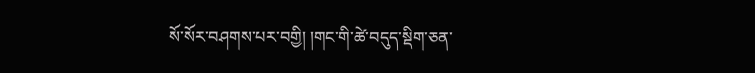སོ་སོར་བཤགས་པར་བགྱི། །གང་གི་ཚེ་བདུད་སྡིག་ཅན་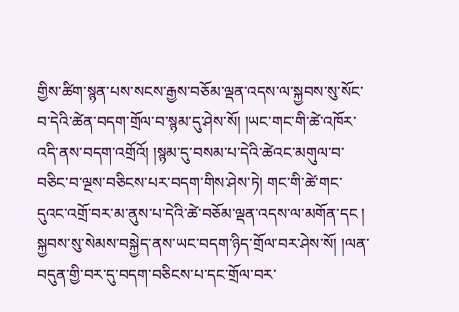གྱིས་ཚིག་སྙན་པས་སངས་རྒྱས་བཅོམ་ལྡན་འདས་ལ་སྐྱབས་སུ་སོང་བ་དེའི་ཚེན་བདག་གྲོལ་བ་སྙམ་དུ་ཤེས་སོ། །ཡང་གང་གི་ཚེ་འཁོར་འདི་ནས་བདག་འགྲོའོ། །སྙམ་དུ་བསམ་པ་དེའི་ཚེའང་མགུལ་བ་བཅིང་བ་ལྔས་བཅིངས་པར་བདག་གིས་ཤེས་ཏེ། གང་གི་ཚེ་གང་དུའང་འགྲོ་བར་མ་ནུས་པ་དེའི་ཚེ་བཅོམ་ལྡན་འདས་ལ་མགོན་དང ། སྐྱབས་སུ་སེམས་བསྐྱེད་ནས་ཡང་བདག་ཉིད་གྲོལ་བར་ཤེས་སོ། །ལན་བདུན་གྱི་བར་དུ་བདག་བཅིངས་པ་དང་གྲོལ་བར་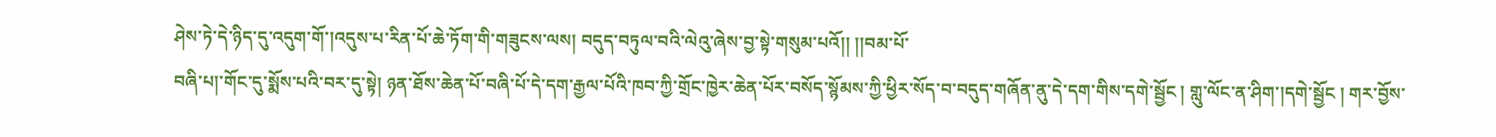ཤེས་ཏེ་དེ་ཉིད་དུ་འདུག་གོ་།འདུས་པ་རིན་པོ་ཆེ་ཏོག་གི་གཟུངས་ལས། བདུད་བཏུལ་བའི་ལེའུ་ཞེས་བྱ་སྟེ་གསུམ་པའོ།། །།བམ་པོ་
བཞི་པ།་གོང་དུ་སྨོས་པའི་བར་དུ་སྟེ། ཉན་ཐོས་ཆེན་པོ་བཞི་པོ་དེ་དག་རྒྱལ་པོའི་ཁབ་ཀྱི་གྲོང་ཁྱེར་ཆེན་པོར་བསོད་སྙོམས་ཀྱི་ཕྱིར་སོད་བ་བདུད་གཞོན་ནུ་དེ་དག་གིས་དགེ་སྦྱོང ། གླུ་ལོང་ན་ཤིག་།དགེ་སྦྱོང ། གར་བྱོས་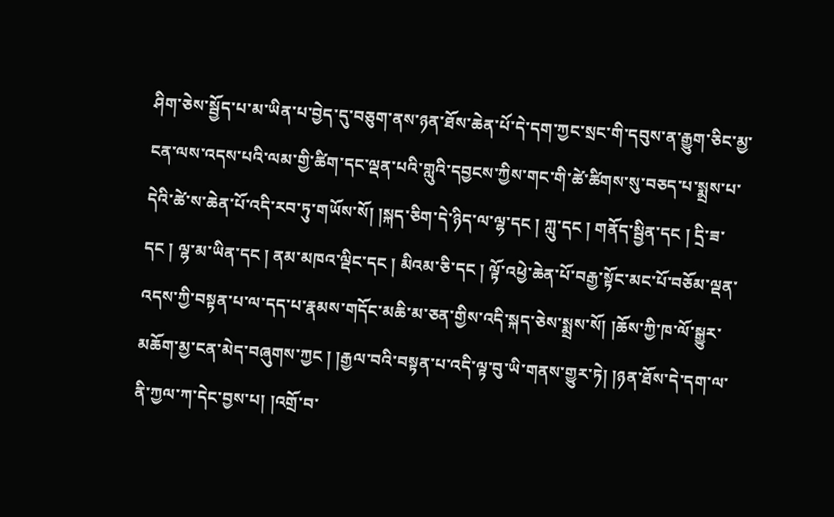ཤིག་ཅེས་སྦྱོད་པ་མ་ཡིན་པ་བྱེད་དུ་བཅུག་ནས་ཉན་ཐོས་ཆེན་པོ་དེ་དག་ཀྱང་སྲང་གི་དབུས་ན་རྒྱུག་ཅིང་མྱ་ངན་ལས་འདས་པའི་ལམ་གྱི་ཚིག་དང་ལྡན་པའི་གླུའི་དབྱངས་ཀྱིས་གང་གི་ཚེ་ཚིགས་སུ་བཅད་པ་སྨྲས་པ་དེའི་ཚེ་ས་ཆེན་པོ་འདི་རབ་ཏུ་གཡོས་སོ། །སྐད་ཅིག་དེ་ཉིད་ལ་ལྷ་དང ། ཀླུ་དང ། གནོད་སྦྱིན་དང ། དྲི་ཟ་དང ། ལྷ་མ་ཡིན་དང ། ནམ་མཁའ་ལྡིང་དང ། མིའམ་ཅི་དང ། ལྟོ་འཕྱེ་ཆེན་པོ་བརྒྱ་སྟོང་མང་པོ་བཅོམ་ལྡན་འདས་ཀྱི་བསྟན་པ་ལ་དད་པ་རྣམས་གདོང་མཆི་མ་ཅན་གྱིས་འདི་སྐད་ཅེས་སྨྲས་སོ། །ཆོས་ཀྱི་ཁ་ལོ་སྒྱུར་མཆོག་མྱ་ངན་མེད་བཞུགས་ཀྱང ། །རྒྱལ་བའི་བསྟན་པ་འདི་ལྟ་བུ་ཡི་གནས་གྱུར་ཏེ། །ཉན་ཐོས་དེ་དག་ལ་ནི་ཀྱལ་ཀ་དེང་བྱས་པ། །འགྲོ་བ་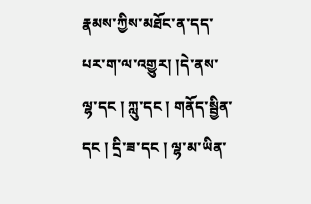རྣམས་ཀྱིས་མཐོང་ན་དད་པར་ག་ལ་འགྱུར། །དེ་ནས་ལྷ་དང ། ཀླུ་དང ། གནོད་སྦྱིན་དང ། དྲི་ཟ་དང ། ལྷ་མ་ཡིན་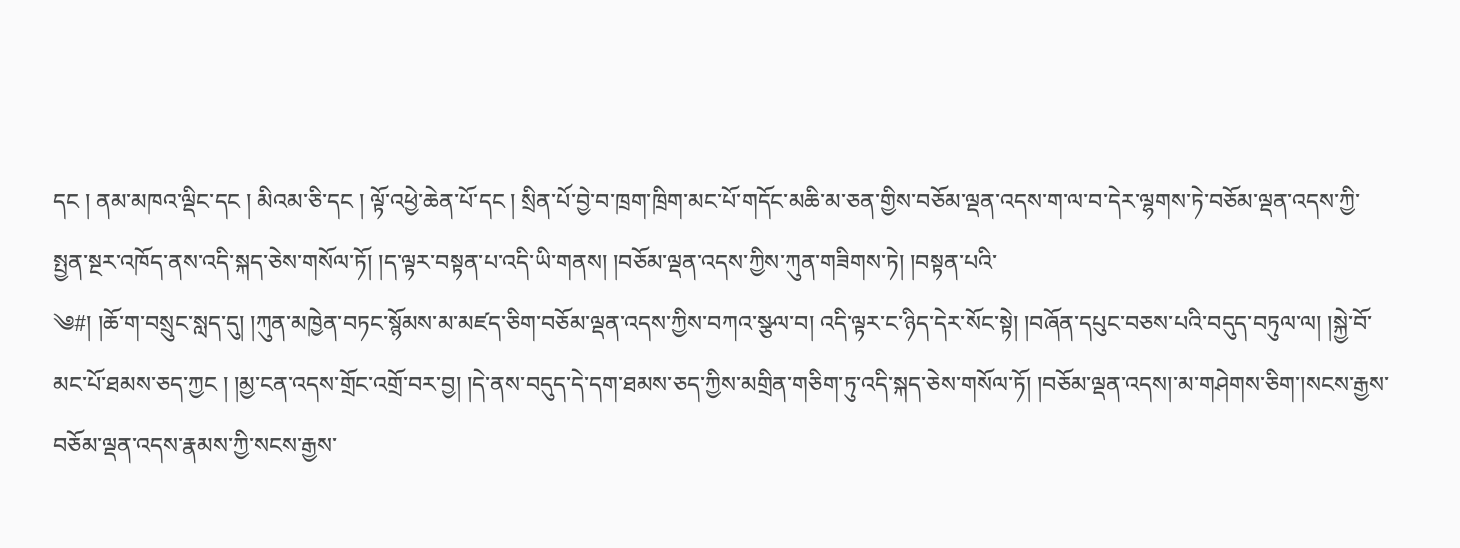དང ། ནམ་མཁའ་ལྡིང་དང ། མིའམ་ཅི་དང ། ལྟོ་འཕྱེ་ཆེན་པོ་དང ། སྲིན་པོ་བྱེ་བ་ཁྲག་ཁྲིག་མང་པོ་གདོང་མཆི་མ་ཅན་གྱིས་བཅོམ་ལྡན་འདས་ག་ལ་བ་དེར་ལྷགས་ཏེ་བཅོམ་ལྡན་འདས་ཀྱི་སྤྱན་སྔར་འཁོད་ནས་འདི་སྐད་ཅེས་གསོལ་ཏོ། །ད་ལྟར་བསྟན་པ་འདི་ཡི་གནས། །བཅོམ་ལྡན་འདས་ཀྱིས་ཀུན་གཟིགས་ཏེ། །བསྟན་པའི་
༄#། །ཆོ་ག་བསྲུང་སླད་དུ། །ཀུན་མཁྱེན་བཏང་སྙོམས་མ་མཛད་ཅིག་བཅོམ་ལྡན་འདས་ཀྱིས་བཀའ་སྩལ་བ། འདི་ལྟར་ང་ཉིད་དེར་སོང་སྟེ། །བཞོན་དཔུང་བཅས་པའི་བདུད་བཏུལ་ལ། །སྐྱེ་བོ་མང་པོ་ཐམས་ཅད་ཀྱང ། །མྱ་ངན་འདས་གྲོང་འགྲོ་བར་བྱ། །དེ་ནས་བདུད་དེ་དག་ཐམས་ཅད་ཀྱིས་མགྲིན་གཅིག་ཏུ་འདི་སྐད་ཅེས་གསོལ་ཏོ། །བཅོམ་ལྡན་འདས།་མ་གཤེགས་ཅིག་།སངས་རྒྱས་བཅོམ་ལྡན་འདས་རྣམས་ཀྱི་སངས་རྒྱས་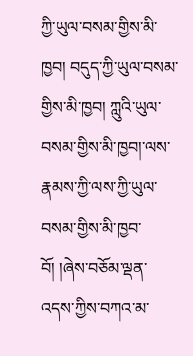ཀྱི་ཡུལ་བསམ་གྱིས་མི་ཁྱབ། བདུད་ཀྱི་ཡུལ་བསམ་གྱིས་མི་ཁྱབ། ཀླུའི་ཡུལ་བསམ་གྱིས་མི་ཁྱབ།་ལས་རྣམས་ཀྱི་ལས་ཀྱི་ཡུལ་བསམ་གྱིས་མི་ཁྱབ་བོ། །ཞེས་བཅོམ་ལྡན་འདས་ཀྱིས་བཀའ་མ་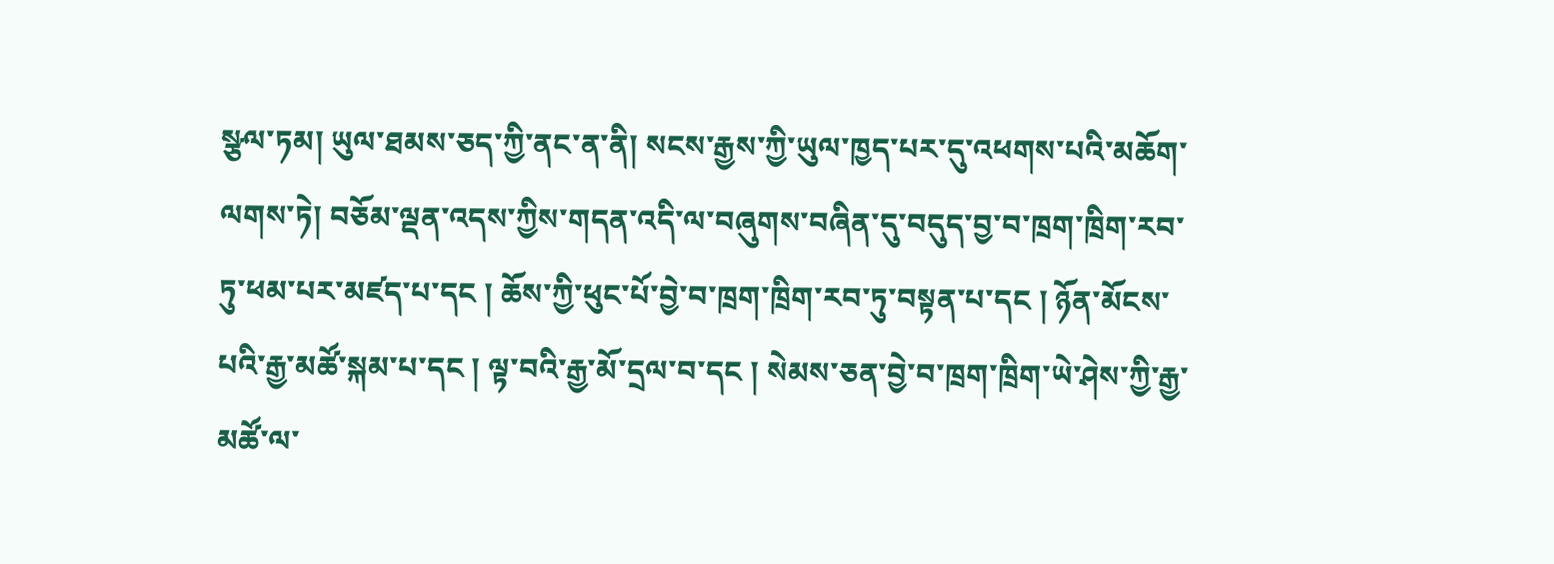སྩལ་ཏམ། ཡུལ་ཐམས་ཅད་ཀྱི་ནང་ན་ནི། སངས་རྒྱས་ཀྱི་ཡུལ་ཁྱད་པར་དུ་འཕགས་པའི་མཆོག་ལགས་ཏེ། བཅོམ་ལྡན་འདས་ཀྱིས་གདན་འདི་ལ་བཞུགས་བཞིན་དུ་བདུད་བྱ་བ་ཁྲག་ཁྲིག་རབ་ཏུ་ཕམ་པར་མཛད་པ་དང ། ཆོས་ཀྱི་ཕུང་པོ་བྱེ་བ་ཁྲག་ཁྲིག་རབ་ཏུ་བསྟན་པ་དང ། ཉོན་མོངས་པའི་རྒྱ་མཚོ་སྐམ་པ་དང ། ལྟ་བའི་རྒྱ་མོ་དྲལ་བ་དང ། སེམས་ཅན་བྱེ་བ་ཁྲག་ཁྲིག་ཡེ་ཤེས་ཀྱི་རྒྱ་མཚོ་ལ་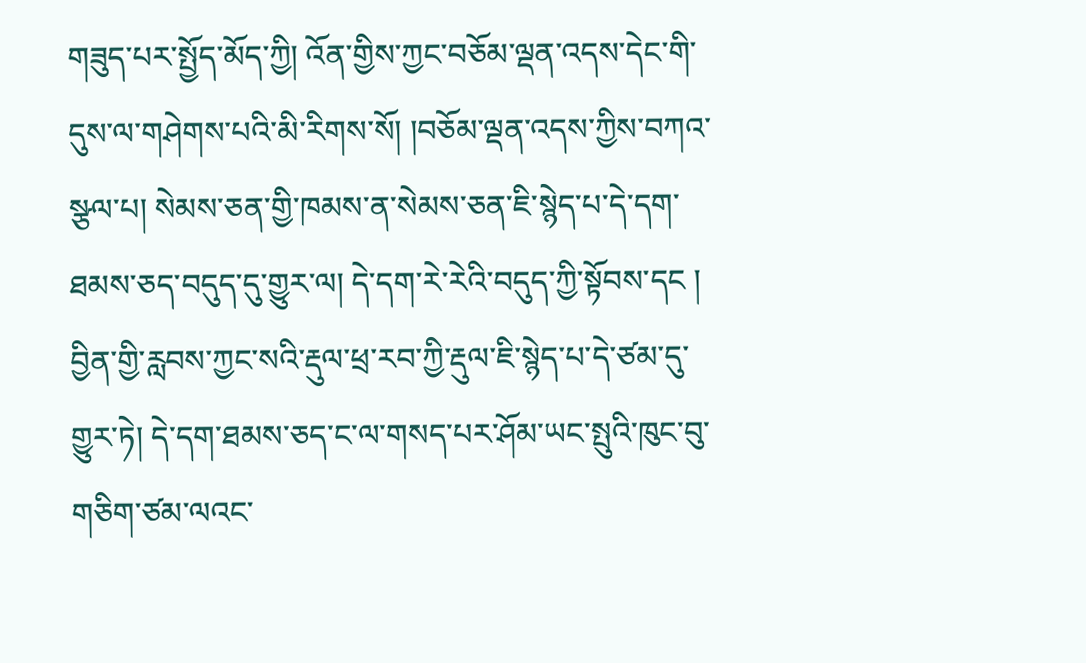གཟུད་པར་སྤྱོད་མོད་ཀྱི། འོན་གྱིས་ཀྱང་བཅོམ་ལྡན་འདས་དེང་གི་དུས་ལ་གཤེགས་པའི་མི་རིགས་སོ། །བཅོམ་ལྡན་འདས་ཀྱིས་བཀའ་སྩལ་པ། སེམས་ཅན་གྱི་ཁམས་ན་སེམས་ཅན་ཇི་སྙེད་པ་དེ་དག་
ཐམས་ཅད་བདུད་དུ་གྱུར་ལ། དེ་དག་རེ་རེའི་བདུད་ཀྱི་སྟོབས་དང ། བྱིན་གྱི་རླབས་ཀྱང་སའི་རྡུལ་ཕྲ་རབ་ཀྱི་རྡུལ་ཇི་སྙེད་པ་དེ་ཙམ་དུ་གྱུར་ཏེ། དེ་དག་ཐམས་ཅད་ང་ལ་གསད་པར་ཤོམ་ཡང་སྤུའི་ཁུང་བུ་གཅིག་ཙམ་ལའང་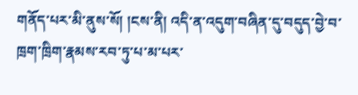གནོད་པར་མི་ནུས་སོ། །ངས་ནི། འདི་ན་འདུག་བཞིན་དུ་བདུད་བྱེ་བ་ཁྲག་ཁྲིག་རྣམས་རབ་ཏུ་པ་མ་པར་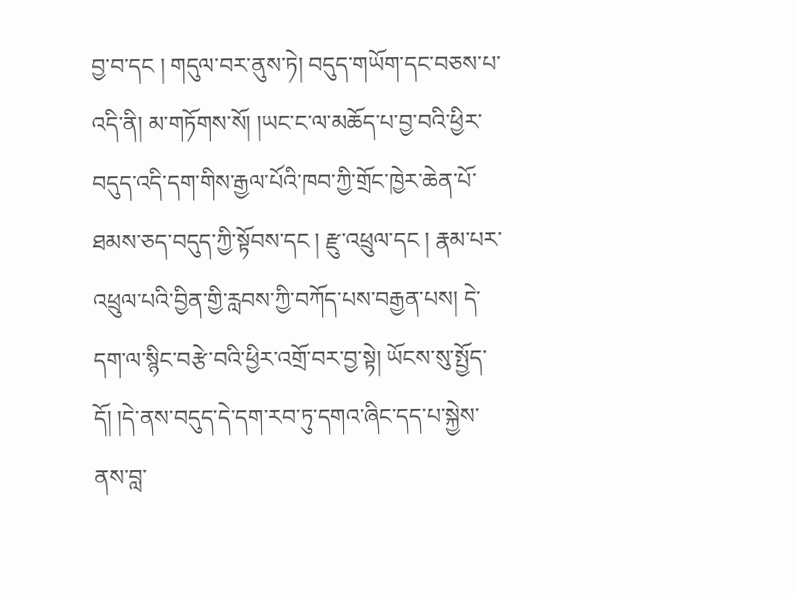བྱ་བ་དང ། གདུལ་བར་ནུས་ཏེ། བདུད་གཡོག་དང་བཅས་པ་འདི་ནི། མ་གཏོགས་སོ། །ཡང་ང་ལ་མཆོད་པ་བྱ་བའི་ཕྱིར་བདུད་འདི་དག་གིས་རྒྱལ་པོའི་ཁབ་ཀྱི་གྲོང་ཁྱེར་ཆེན་པོ་ཐམས་ཅད་བདུད་ཀྱི་སྟོབས་དང ། རྫུ་འཕྲུལ་དང ། རྣམ་པར་འཕྲུལ་པའི་བྱིན་གྱི་རླབས་ཀྱི་བཀོད་པས་བརྒྱན་པས། དེ་དག་ལ་སྙིང་བརྩེ་བའི་ཕྱིར་འགྲོ་བར་བྱ་སྟེ། ཡོངས་སུ་སྤྱོད་དོ། །དེ་ནས་བདུད་དེ་དག་རབ་ཏུ་དགའ་ཞིང་དད་པ་སྐྱེས་ནས་བླ་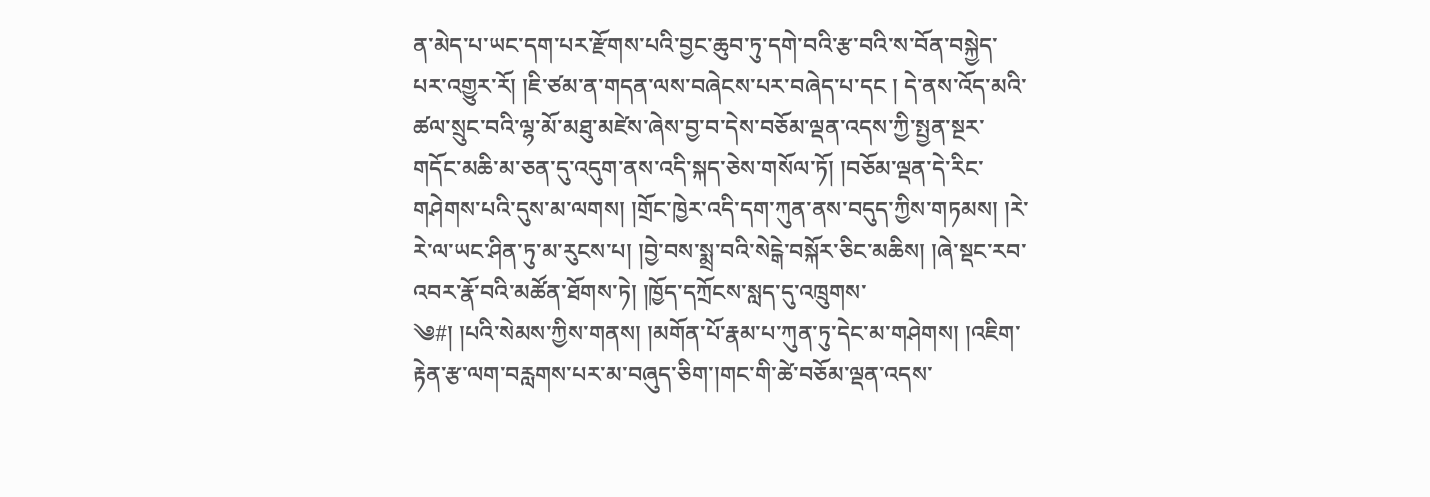ན་མེད་པ་ཡང་དག་པར་རྫོགས་པའི་བྱང་ཆུབ་ཏུ་དགེ་བའི་རྩ་བའི་ས་བོན་བསྐྱེད་པར་འགྱུར་རོ། །ཇི་ཙམ་ན་གདན་ལས་བཞེངས་པར་བཞེད་པ་དང ། དེ་ནས་འོད་མའི་ཚལ་སྲུང་བའི་ལྷ་མོ་མཐུ་མཛེས་ཞེས་བྱ་བ་དེས་བཅོམ་ལྡན་འདས་ཀྱི་སྤྱན་སྔར་གདོང་མཆི་མ་ཅན་དུ་འདུག་ནས་འདི་སྐད་ཅེས་གསོལ་ཏོ། །བཅོམ་ལྡན་དེ་རིང་གཤེགས་པའི་དུས་མ་ལགས། །གྲོང་ཁྱེར་འདི་དག་ཀུན་ནས་བདུད་ཀྱིས་གཏམས། །རེ་རེ་ལ་ཡང་ཤིན་ཏུ་མ་རུངས་པ། །བྱེ་བས་སྨྲ་བའི་སེངྒེ་བསྐོར་ཅིང་མཆིས། །ཞེ་སྡང་རབ་འབར་རྣོ་བའི་མཚོན་ཐོགས་ཏེ། །ཁྱོད་དཀྲོངས་སླད་དུ་འཁྲུགས་
༄#། །པའི་སེམས་ཀྱིས་གནས། །མགོན་པོ་རྣམ་པ་ཀུན་ཏུ་དེང་མ་གཤེགས། །འཇིག་རྟེན་རྩ་ལག་བརླགས་པར་མ་བཞུད་ཅིག་།གང་གི་ཚེ་བཅོམ་ལྡན་འདས་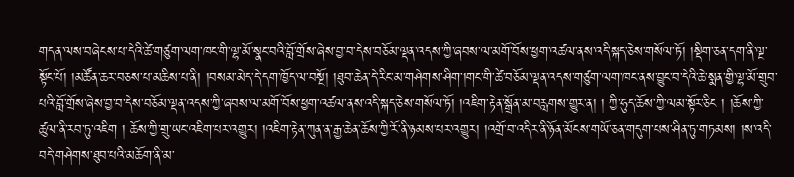གདན་ལས་བཞེངས་པ་དེའི་ཚེ་གཙུག་ལག་ཁང་གི་ལྷ་མོ་སྣང་བའི་བློ་གྲོས་ཞེས་བྱ་བ་དེས་བཅོམ་ལྡན་འདས་ཀྱི་ཞབས་ལ་མགོ་བོས་ཕྱག་འཚལ་ནས་འདི་སྐད་ཅེས་གསོལ་ཏོ། །སྡིག་ཅན་དག་ནི་ལྔ་སྟོང་པོ། །མཚོན་ཆར་བཅས་པ་མཆིས་པ་ནི། །བསམ་མེད་དེ་དག་ཁྱོད་ལ་བསྔོ། །ཐུབ་ཆེན་དེ་རིང་མ་གཤེགས་ཤིག་།གང་གི་ཚེ་བཅོམ་ལྡན་འདས་གཙུག་ལག་ཁང་ནས་བྱུང་བ་དེའི་ཆེ་སྨན་གྱི་ལྷ་མོ་གྲུབ་པའི་བློ་གྲོས་ཞེས་བྱ་བ་དེས་བཅོམ་ལྡན་འདས་ཀྱི་ཞབས་ལ་མགོ་བོས་ཕྱག་འཚལ་ནས་འདི་སྐད་ཅེས་གསོལ་ཏོ། །འཇིག་རྟེན་སྒྲོན་མ་བརླགས་གྱུར་ན། ། ཀྱི་ཧུད་ཆོས་ཀྱི་ལམ་སྟོར་ཅིང ། །ཆོས་ཀྱི་ཚུལ་ནི་རབ་ཏུ་འཇིག ། ཆོས་ཀྱི་གྲུ་ཡང་འཇིག་པར་འགྱུར། །འཇིག་རྟེན་ཀུན་ན་རྒྱ་ཆེན་ཆོས་ཀྱི་རོ་ནི་ཉམས་པར་འགྱུར། །འགྲོ་བ་འདིར་ནི་ཉོན་མོངས་གཡོ་ཅན་གདུག་པས་ཤིན་ཏུ་གཏམས། །ས་འདི་བདེ་གཤེགས་ཐུབ་པའི་མཆོག་ནི་མ་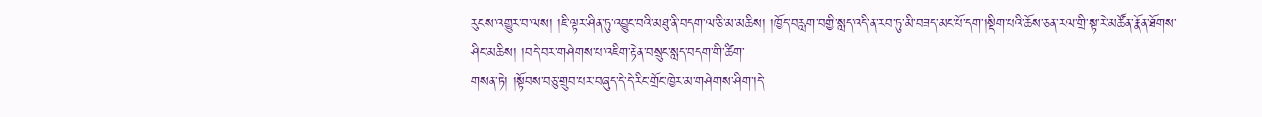རུངས་འགྱུར་བ་ལས། །ཇི་ལྟར་ཤིན་ཏུ་འབྱུང་བའི་མཐུ་ནི་བདག་ལ་ཅི་མ་མཆིས། །ཁྱོད་བརླག་བགྱི་སླད་འདི་ན་རབ་ཏུ་མི་བཟད་མང་པོ་དག་།སྡིག་པའི་ཆོས་ཅན་རལ་གྲི་སྟ་རེ་མཚོན་རྣོན་ཐོགས་ཤིང་མཆིས། །བདེ་བར་གཤེགས་པ་འཇིག་རྟེན་བསྲུང་སླད་བདག་གི་ཚིག་
གསན་ཏེ། །སྟོབས་བཅུ་གྲུབ་པར་བཞུད་དེ་དེ་རིང་གྲོང་ཁྱེར་མ་གཤེགས་ཤིག་།དེ་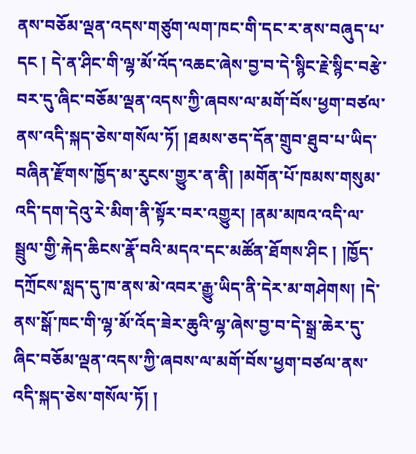ནས་བཅོམ་ལྡན་འདས་གཙུག་ལག་ཁང་གི་དང་ར་ནས་བཞུད་པ་དང ། དེ་ན་ཤིང་གི་ལྷ་མོ་འོད་འཆང་ཞེས་བྱ་བ་དེ་སྙིང་རྗེ་སྙིང་བརྩེ་བར་དུ་ཞིང་བཅོམ་ལྡན་འདས་ཀྱི་ཞབས་ལ་མགོ་བོས་ཕྱག་བཙལ་ནས་འདི་སྐད་ཅེས་གསོལ་ཏོ། །ཐམས་ཅད་དོན་གྲུབ་ཐུབ་པ་ཡིད་བཞིན་རྫོགས་ཁྱོད་མ་རུངས་གྱུར་ན་ནི། །མགོན་པོ་ཁམས་གསུམ་འདི་དག་དེའུ་རེ་མིག་ནི་སྟོར་བར་འགྱུར། །ནམ་མཁའ་འདི་ལ་སྦྲུལ་གྱི་རྐེད་ཆིངས་རྣོ་བའི་མདའ་དང་མཚོན་ཐོགས་ཤིང ། །ཁྱོད་དཀྲོངས་སླད་དུ་ཁ་ནས་མེ་འབར་རྒྱུ་ཡིད་ནི་དེར་མ་གཤེགས། །དེ་ནས་སྒོ་ཁང་གི་ལྷ་མོ་འོད་ཟེར་ཆུའི་ལྷ་ཞེས་བྱ་བ་དེ་སྒྲ་ཆེར་དུ་ཞིང་བཅོམ་ལྡན་འདས་ཀྱི་ཞབས་ལ་མགོ་བོས་ཕྱག་བཙལ་ནས་འདི་སྐད་ཅེས་གསོལ་ཏོ། །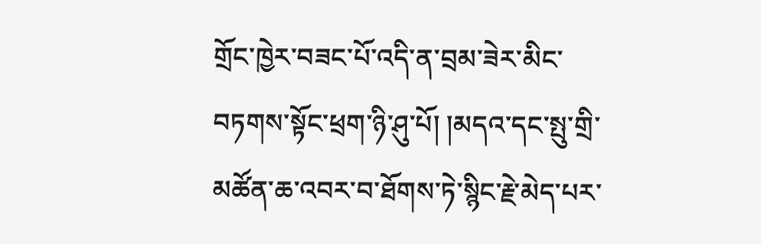གྲོང་ཁྱེར་བཟང་པོ་འདི་ན་བྲམ་ཟེར་མིང་བཏགས་སྟོང་ཕྲག་ཉི་ཤུ་པོ། །མདའ་དང་སྤུ་གྲི་མཚོན་ཆ་འབར་བ་ཐོགས་ཏེ་སྙིང་རྗེ་མེད་པར་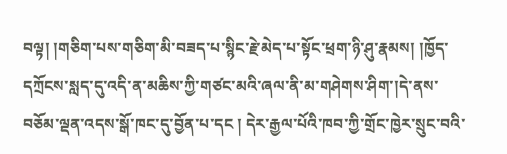བལྟ། །གཅིག་པས་གཅིག་མི་བཟད་པ་སྙིང་རྗེ་མེད་པ་སྟོང་ཕྲག་ཉི་ཤུ་རྣམས། །ཁྱོད་དཀྲོངས་སླད་དུ་འདི་ན་མཆིས་ཀྱི་གཙང་མའི་ཞལ་ནི་མ་གཤེགས་ཤིག་།དེ་ནས་བཅོམ་ལྡན་འདས་སྒོ་ཁང་དུ་བྱོན་པ་དང ། དེར་རྒྱལ་པོའི་ཁབ་ཀྱི་གྲོང་ཁྱེར་སྲུང་བའི་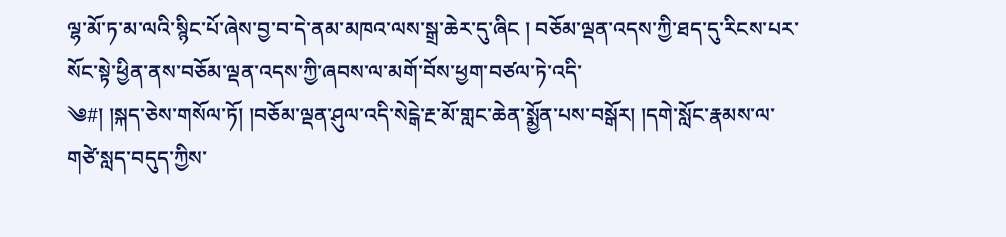ལྷ་མོ་ཏ་མ་ལའི་སྙིང་པོ་ཞེས་བྱ་བ་དེ་ནམ་མཁའ་ལས་སྒྲ་ཆེར་དུ་ཞིང ། བཅོམ་ལྡན་འདས་ཀྱི་ཐད་དུ་རིངས་པར་སོང་སྟེ་ཕྱིན་ནས་བཅོམ་ལྡན་འདས་ཀྱི་ཞབས་ལ་མགོ་བོས་ཕྱག་བཙལ་ཏེ་འདི་
༄#། །སྐད་ཅེས་གསོལ་ཏོ། །བཅོམ་ལྡན་ཤུལ་འདི་སེངྒེ་རྔ་མོ་གླང་ཆེན་སྨྱོན་པས་བསྒོར། །དགེ་སློང་རྣམས་ལ་གཙེ་སླད་བདུད་ཀྱིས་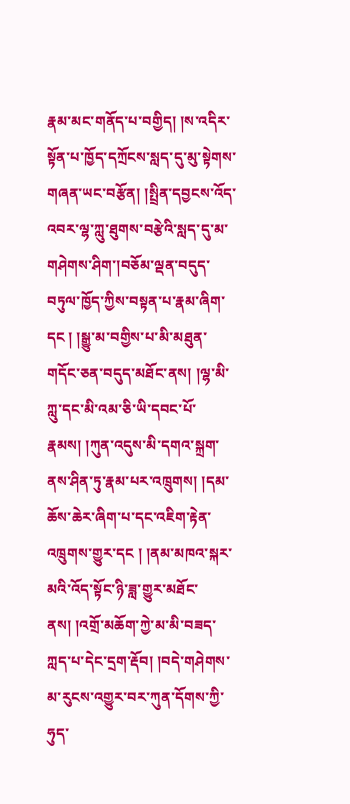རྣམ་མང་གནོད་པ་བགྱིད། །ས་འདིར་སྟོན་པ་ཁྱོད་དཀྲོངས་སླད་དུ་མུ་སྟེགས་གཞན་ཡང་བརྩོན། །སྤྲིན་དབྱངས་འོད་འབར་ལྷ་ཀླུ་ཐུགས་བརྩེའི་སླད་དུ་མ་གཤེགས་ཤིག་།བཅོམ་ལྡན་བདུད་བཏུལ་ཁྱོད་ཀྱིས་བསྟན་པ་རྣམ་ཞིག་དང ། །སྒྱུ་མ་བགྱིས་པ་མི་མཐུན་གདོང་ཅན་བདུད་མཐོང་ནས། །ལྷ་མི་ཀླུ་དང་མི་འམ་ཅི་ཡི་དབང་པོ་རྣམས། །ཀུན་འདུས་མི་དགའ་སྐྲག་ནས་ཤིན་ཏུ་རྣམ་པར་འཁྲུགས། །དམ་ཆོས་ཆེར་ཞིག་པ་དང་འཇིག་རྟེན་འཁྲུགས་གྱུར་དང ། །ནམ་མཁའ་སྐར་མའི་འོད་སྟོང་ཉི་ཟླ་གྱུར་མཐོང་ནས། །འགྲོ་མཆོག་ཀྱེ་མ་མི་བཟད་ཀླད་པ་དེང་དྲག་རྡོབ། །བདེ་གཤེགས་མ་རུངས་འགྱུར་བར་ཀུན་དོགས་ཀྱི་ཧུད་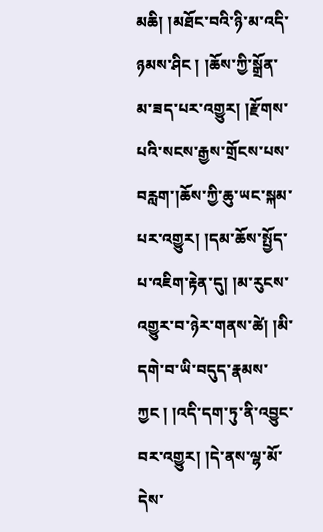མཆི། །མཐོང་བའི་ཉི་མ་འདི་ཉམས་ཤིང ། །ཆོས་ཀྱི་སྒྲོན་མ་ཟད་པར་འགྱུར། །རྫོགས་པའི་སངས་རྒྱས་གྲོངས་པས་བརླག་།ཆོས་ཀྱི་ཆུ་ཡང་སྐམ་པར་འགྱུར། །དམ་ཆོས་སྤྱོད་པ་འཇིག་རྟེན་དུ། །མ་རུངས་འགྱུར་བ་ཉེར་གནས་ཚེ། །མི་དགེ་བ་ཡི་བདུད་རྣམས་ཀྱང ། །འདི་དག་ཏུ་ནི་འབྱུང་བར་འགྱུར། །དེ་ནས་ལྷ་མོ་དེས་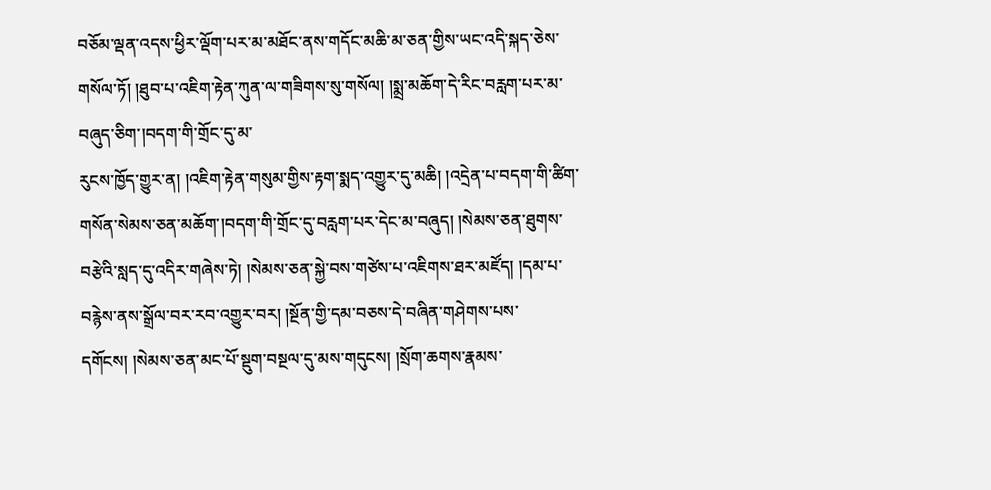བཅོམ་ལྡན་འདས་ཕྱིར་ལྡོག་པར་མ་མཐོང་ནས་གདོང་མཆི་མ་ཅན་གྱིས་ཡང་འདི་སྐད་ཅེས་གསོལ་ཏོ། །ཐུབ་པ་འཇིག་རྟེན་ཀུན་ལ་གཟིགས་སུ་གསོལ། །སྨྲ་མཆོག་དེ་རིང་བརླག་པར་མ་བཞུད་ཅིག་།བདག་གི་གྲོང་དུ་མ་
རུངས་ཁྱོད་གྱུར་ན། །འཇིག་རྟེན་གསུམ་གྱིས་རྟག་སྨད་འགྱུར་དུ་མཆི། །འདྲེན་པ་བདག་གི་ཚིག་གསོན་སེམས་ཅན་མཆོག་།བདག་གི་གྲོང་དུ་བརླག་པར་དེང་མ་བཞུད། །སེམས་ཅན་ཐུགས་བརྩེའི་སླད་དུ་འདིར་གཞེས་ཏེ། །སེམས་ཅན་སྐྱེ་བས་གཙེས་པ་འཇིགས་ཐར་མཛོད། །དམ་པ་བརྙེས་ནས་སྒྲོལ་བར་རབ་འགྱུར་བར། །སྔོན་གྱི་དམ་བཅས་དེ་བཞིན་གཤེགས་པས་དགོངས། །སེམས་ཅན་མང་པོ་སྡུག་བསྔལ་དུ་མས་གདུངས། །སྲོག་ཆགས་རྣམས་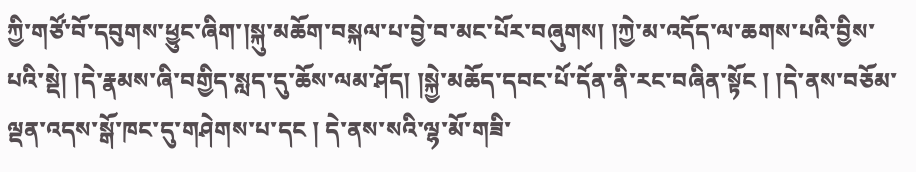ཀྱི་གཙོ་བོ་དབུགས་ཕྱུང་ཞིག་།སྐུ་མཆོག་བསྐལ་པ་བྱེ་བ་མང་པོར་བཞུགས། །ཀྱེ་མ་འདོད་ལ་ཆགས་པའི་བྱིས་པའི་སྡེ། །དེ་རྣམས་ཞི་བགྱིད་སླད་དུ་ཆོས་ལམ་ཤོད། །སྐྱེ་མཆོད་དབང་པོ་དོན་ནི་རང་བཞིན་སྟོང ། །དེ་ནས་བཅོམ་ལྡན་འདས་སྒོ་ཁང་དུ་གཤེགས་པ་དང ། དེ་ནས་སའི་ལྷ་མོ་གཟི་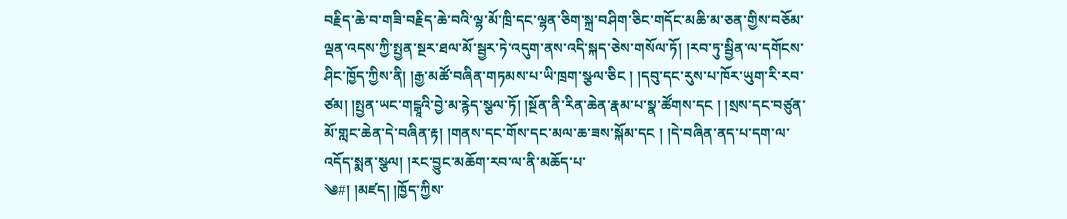བརྗིད་ཆེ་བ་གཟི་བརྗིད་ཆེ་བའི་ལྷ་མོ་ཁྲི་དང་ལྷན་ཅིག་སྐྲ་བཤིག་ཅིང་གདོང་མཆི་མ་ཅན་གྱིས་བཅོམ་ལྡན་འདས་ཀྱི་སྤྱན་སྔར་ཐལ་མོ་སྦྱར་ཏེ་འདུག་ནས་འདི་སྐད་ཅེས་གསོལ་ཏོ། །རབ་ཏུ་སྦྱིན་ལ་དགོངས་ཤིང་ཁྱོད་ཀྱིས་ནི། །རྒྱ་མཚོ་བཞིན་གཏམས་པ་ཡི་ཁྲག་སྩལ་ཅིང ། །དབུ་དང་རུས་པ་ཁོར་ཡུག་རི་རབ་ཙམ། །སྤྱན་ཡང་གངྒཱའི་བྱེ་མ་རྙེད་སྩལ་ཏོ། །སྔོན་ནི་རིན་ཆེན་རྣམ་པ་སྣ་ཚོགས་དང ། །སྲས་དང་བཙུན་མོ་གླང་ཆེན་དེ་བཞིན་རྟ། །གནས་དང་གོས་དང་མལ་ཆ་ཟས་སྐོམ་དང ། །དེ་བཞིན་ནད་པ་དག་ལ་འདོད་སྨན་སྩལ། །རང་བྱུང་མཆོག་རབ་ལ་ནི་མཆོད་པ་
༄#། །མཛད། །ཁྱོད་ཀྱིས་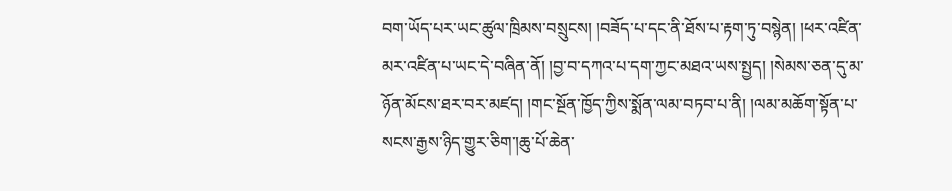བག་ཡོད་པར་ཡང་ཚུལ་ཁྲིམས་བསྲུངས། །བཟོད་པ་དང་ནི་ཐོས་པ་རྟག་ཏུ་བསྙེན། །ཕར་འཛིན་མར་འཛིན་པ་ཡང་དེ་བཞིན་ནོ། །བྱ་བ་དཀའ་པ་དག་ཀྱང་མཐའ་ཡས་སྤྱད། །སེམས་ཅན་དུ་མ་ཉོན་མོངས་ཐར་བར་མཛད། །གང་སྔོན་ཁྱོད་ཀྱིས་སྨོན་ལམ་བཏབ་པ་ནི། །ལམ་མཆོག་སྟོན་པ་སངས་རྒྱས་ཉིད་གྱུར་ཅིག་།ཆུ་པོ་ཆེན་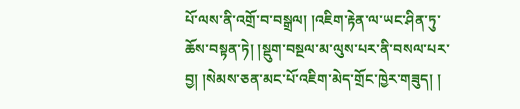པོ་ལས་ནི་འགྲོ་བ་བསྒྲལ། །འཇིག་རྟེན་ལ་ཡང་ཤིན་ཏུ་ཆོས་བསྟན་ཏེ། །སྡུག་བསྔལ་མ་ལུས་པར་ནི་བསལ་པར་བྱ། །སེམས་ཅན་མང་པོ་འཇིག་མེད་གྲོང་ཁྱེར་གཟུད། །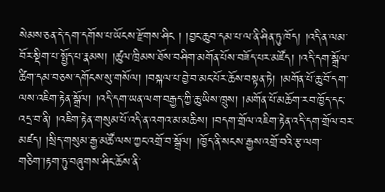སེམས་ཅན་དེ་དག་དགོས་པ་ཡོངས་རྫོགས་ཤིང ། །བྱང་ཆུབ་དམ་པ་ལ་ནི་ཤིན་ཏུ་ཁོད། །འདི་ན་ལམ་བོར་སྡིག་པ་སྤྱོད་པ་རྣམས། །ཚུལ་ཁྲིམས་ཐོས་བཤིག་མགོན་པོས་བཟོད་པར་མཛོད། །འདི་དག་སྒྲོལ་ཚིག་དམ་བཅས་དགོངས་སུ་གསོལ། །བསྐལ་པ་བྱེ་བ་མང་པོར་ཆོས་བསྟན་ཏེ། །མགོན་པོ་ཆུ་བོ་དག་ལས་འཇིག་རྟེན་སྒྲོལ། །འདི་དག་ཡན་ལག་བརྒྱད་ཀྱི་ཆུ་ཡིས་ཁྲུས། །མགོན་པོ་མཆོག་རབ་ཁྱོད་དང་འདྲ་བ་ནི། །འཇིག་རྟེན་གསུམ་པོ་འདི་ན་འགའ་མ་མཆིས། །བདག་གྲོལ་འཇིག་རྟེན་འདི་དག་གྲོལ་བར་མཛད། །སྲིད་གསུམ་རྒྱ་མཚོ་ལས་ཀྱང་འགྲོ་བ་སྒྲོལ། །ཁྱོད་ནི་སངས་རྒྱས་འགྲོ་བའི་རྩ་ལག་གཅིག་།རྟག་ཏུ་བཞུགས་ཤིང་ཆོས་ནི་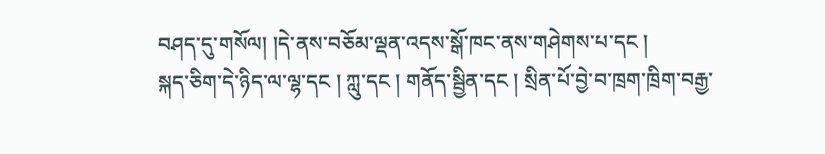བཤད་དུ་གསོལ། །དེ་ནས་བཅོམ་ལྡན་འདས་སྒོ་ཁང་ནས་གཤེགས་པ་དང །
སྐད་ཅིག་དེ་ཉིད་ལ་ལྷ་དང ། ཀླུ་དང ། གནོད་སྦྱིན་དང ། སྲིན་པོ་བྱེ་བ་ཁྲག་ཁྲིག་བརྒྱ་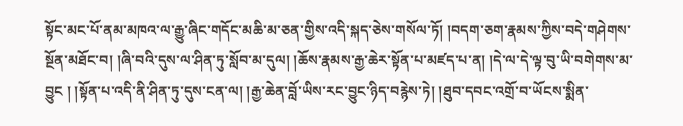སྟོང་མང་པོ་ནམ་མཁའ་ལ་རྒྱུ་ཞིང་གདོང་མཆི་མ་ཅན་གྱིས་འདི་སྐད་ཅེས་གསོལ་ཏོ། །བདག་ཅག་རྣམས་ཀྱིས་བདེ་གཤེགས་སྔོན་མཐོང་བ། །ཞི་བའི་དུས་ལ་ཤིན་ཏུ་སློབ་མ་དུལ། །ཆོས་རྣམས་རྒྱ་ཆེར་སྟོན་པ་མཛད་པ་ན། །དེ་ལ་དེ་ལྟ་བུ་ཡི་བགེགས་མ་བྱུང ། །སྟོན་པ་འདི་ནི་ཤིན་ཏུ་དུས་ངན་ལ། །རྒྱ་ཆེན་བློ་ཡིས་རང་བྱུང་ཉིད་བརྙེས་ཏེ། །ཐུབ་དབང་འགྲོ་བ་ཡོངས་སྨིན་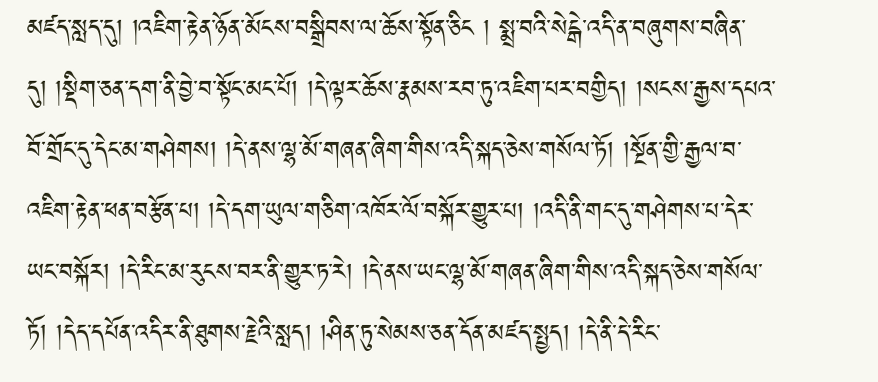མཛད་སླད་དུ། །འཇིག་རྟེན་ཉོན་མོངས་བསྒྲིབས་ལ་ཆོས་སྟོན་ཅིང ། སྨྲ་བའི་སེངྒེ་འདི་ན་བཞུགས་བཞིན་དུ། །སྡིག་ཅན་དག་ནི་བྱེ་བ་སྟོང་མང་པོ། །དེ་ལྟར་ཆོས་རྣམས་རབ་ཏུ་འཇིག་པར་བགྱིད། །སངས་རྒྱས་དཔའ་བོ་གྲོང་དུ་དེང་མ་གཤེགས། །དེ་ནས་ལྷ་མོ་གཞན་ཞིག་གིས་འདི་སྐད་ཅེས་གསོལ་ཏོ། །སྔོན་གྱི་རྒྱལ་བ་འཇིག་རྟེན་ཕན་བརྩོན་པ། །དེ་དག་ཡུལ་གཅིག་འཁོར་ལོ་བསྐོར་གྱུར་པ། །འདི་ནི་གང་དུ་གཤེགས་པ་དེར་ཡང་བསྐོར། །དེ་རིང་མ་རུངས་བར་ནི་གྱུར་ཏ་རེ། །དེ་ནས་ཡང་ལྷ་མོ་གཞན་ཞིག་གིས་འདི་སྐད་ཅེས་གསོལ་ཏོ། །དེད་དཔོན་འདིར་ནི་ཐུགས་རྗེའི་སླད། །ཤིན་ཏུ་སེམས་ཅན་དོན་མཛད་སྤྱད། །དེ་ནི་དེ་རིང་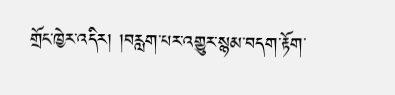གྲོང་ཁྱེར་འདིར། །བརླག་པར་འགྱུར་སྙམ་བདག་རྟོག་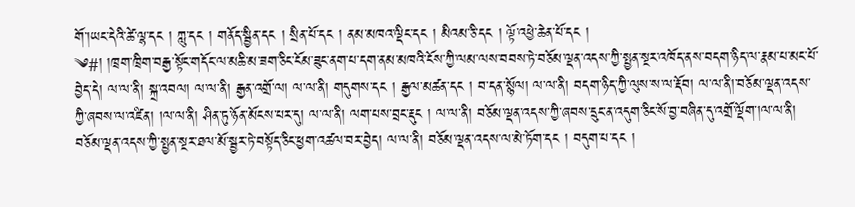གོ་།ཡང་དེའི་ཚེ་ལྷ་དང ། ཀླུ་དང ། གནོད་སྦྱིན་དང ། སྲིན་པོ་དང ། ནམ་མཁའ་ལྡིང་དང ། མིའམ་ཅི་དང ། ལྟོ་འཕྱེ་ཆེན་པོ་དང །
༄#། །ཁྲག་ཁྲིག་བརྒྱ་སྟོང་གདོང་ལ་མཆི་མ་ཟག་ཅིང་ངོམ་ཟུང་ནག་པ་དག་ནམ་མཁའི་ངོས་ཀྱི་ལམ་ལས་བབས་ཏེ་བཅོམ་ལྡན་འདས་ཀྱི་སྤྱན་སྔར་འཁོད་ནས་བདག་ཉིད་ལ་རྣམ་པ་མང་པོ་བྱེད་དེ། ལ་ལ་ནི། སྐྲ་འབལ། ལ་ལ་ནི། རྒྱན་འགྲོ་ལ། ལ་ལ་ནི། གདུགས་དང ། རྒྱལ་མཚན་དང ། བ་དན་སྙོལ། ལ་ལ་ནི། བདག་ཉིད་ཀྱི་ལུས་ས་ལ་རྡོབ། ལ་ལ་ནི།་བཅོམ་ལྡན་འདས་ཀྱི་ཞབས་ལ་འཛིན། །ལ་ལ་ནི། ཤིན་ཏུ་ཉོན་མོངས་པར་དུ། ལ་ལ་ནི། ལག་པས་བྲང་རྡུང ། ལ་ལ་ནི། བཅོམ་ལྡན་འདས་ཀྱི་ཞབས་དྲུང་ན་འདུག་ཅིང་སོ་བྱ་བཞིན་དུ་འགྲོ་ལྡོག་།ལ་ལ་ནི། བཅོམ་ལྡན་འདས་ཀྱི་སྤྱན་སྔར་ཐལ་མོ་སྦྱར་ཏེ་བསྟོད་ཅིང་ཕྱག་འཚལ་བར་བྱེད། ལ་ལ་ནི། བཅོམ་ལྡན་འདས་ལ་མེ་ཏོག་དང ། བདུག་པ་དང །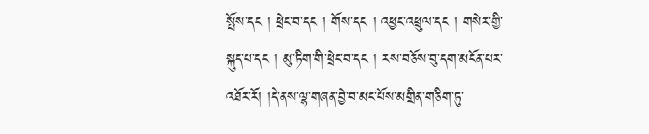སྤོས་དང ། ཕྲེང་བ་དང ། གོས་དང ། འཕྱང་འཕྲུལ་དང ། གསེར་གྱི་སྐུད་པ་དང ། མུ་ཏིག་གི་ཕྲེང་བ་དང ། རས་བཅོས་བུ་དག་མངོན་པར་འཐོར་རོ། །དེ་ནས་ལྷ་གཞན་བྱེ་བ་མང་པོས་མགྲིན་གཅིག་ཏུ་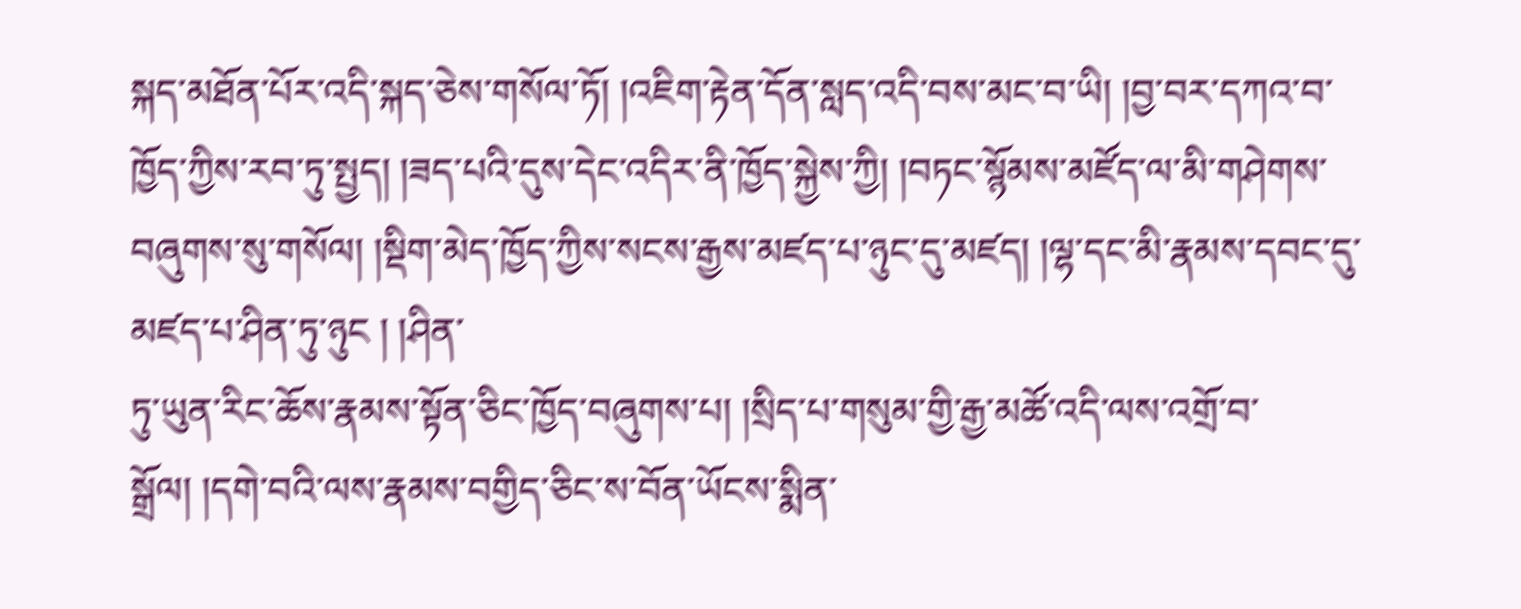སྐད་མཐོན་པོར་འདི་སྐད་ཅེས་གསོལ་ཏོ། །འཇིག་རྟེན་དོན་སླད་འདི་བས་མང་བ་ཡི། །བྱ་བར་དཀའ་བ་ཁྱོད་ཀྱིས་རབ་ཏུ་སྤྱད། །ཟད་པའི་དུས་དེང་འདིར་ནི་ཁྱོད་སྐྱེས་ཀྱི། །བཏང་སྙོམས་མཛོད་ལ་མི་གཤེགས་བཞུགས་སུ་གསོལ། །སྡིག་མེད་ཁྱོད་ཀྱིས་སངས་རྒྱས་མཛད་པ་ཉུང་དུ་མཛད། །ལྷ་དང་མི་རྣམས་དབང་དུ་མཛད་པ་ཤིན་ཏུ་ཉུང ། །ཤིན་
ཏུ་ཡུན་རིང་ཆོས་རྣམས་སྟོན་ཅིང་ཁྱོད་བཞུགས་པ། །སྲིད་པ་གསུམ་གྱི་རྒྱ་མཚོ་འདི་ལས་འགྲོ་བ་སྒྲོལ། །དགེ་བའི་ལས་རྣམས་བགྱིད་ཅིང་ས་བོན་ཡོངས་སྨིན་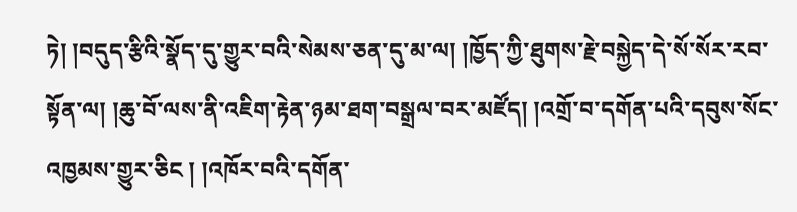ཏེ། །བདུད་རྩིའི་སྣོད་དུ་གྱུར་བའི་སེམས་ཅན་དུ་མ་ལ། །ཁྱོད་ཀྱི་ཐུགས་རྗེ་བསྐྱེད་དེ་སོ་སོར་རབ་སྟོན་ལ། །ཆུ་བོ་ལས་ནི་འཇིག་རྟེན་ཉམ་ཐག་བསྒྲལ་བར་མཛོད། །འགྲོ་བ་དགོན་པའི་དབུས་སོང་འཁྱམས་གྱུར་ཅིང ། །འཁོར་བའི་དགོན་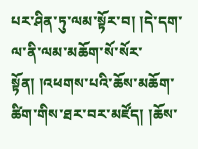པར་ཤིན་ཏུ་ལམ་སྟོར་བ། །དེ་དག་ལ་ནི་ལམ་མཆོག་སོ་སོར་སྟོན། །འཕགས་པའི་ཆོས་མཆོག་ཚིག་གིས་ཐར་བར་མཛོད། །ཆོས་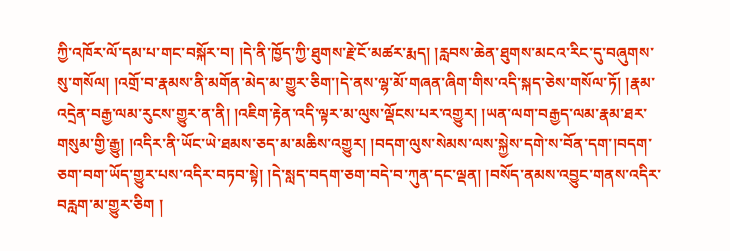ཀྱི་འཁོར་ལོ་དམ་པ་གང་བསྐོར་བ། །དེ་ནི་ཁྱོད་ཀྱི་ཐུགས་རྗེ་ངོ་མཚར་རྨད། །རླབས་ཆེན་ཐུགས་མངའ་རིང་དུ་བཞུགས་སུ་གསོལ། །འགྲོ་བ་རྣམས་ནི་མགོན་མེད་མ་གྱུར་ཅིག་།དེ་ནས་ལྷ་མོ་གཞན་ཞིག་གིས་འདི་སྐད་ཅེས་གསོལ་ཏོ། །རྣམ་འདྲེན་བརྒྱ་ལམ་རུངས་གྱུར་ན་ནི། །འཇིག་རྟེན་འདི་ལྟར་མ་ལུས་ལྡོངས་པར་འགྱུར། །ཡན་ལག་བརྒྱད་ལམ་རྣམ་ཐར་གསུམ་གྱི་རྒྱུ། །འདིར་ནི་ཡོང་ཡེ་ཐམས་ཅད་མ་མཆིས་འགྱུར། །བདག་ལུས་སེམས་ལས་སྐྱེས་དགེ་ས་བོན་དག་།བདག་ཅག་བག་ཡོད་གྱུར་པས་འདིར་བཏབ་སྟེ། །དེ་སླད་བདག་ཅག་བདེ་བ་ཀུན་དང་ལྡན། །བསོད་ནམས་འབྱུང་གནས་འདིར་བརླག་མ་གྱུར་ཅིག །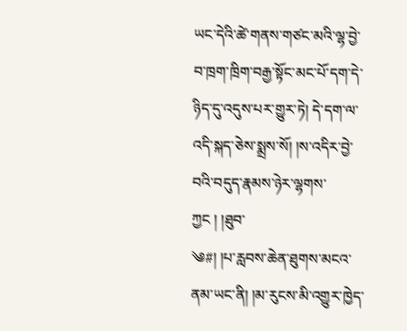ཡང་དེའི་ཚེ་གནས་གཙང་མའི་ལྷ་བྱེ་བ་ཁྲག་ཁྲིག་བརྒྱ་སྟོང་མང་པོ་དག་དེ་ཉིད་དུ་འདུས་པར་གྱུར་ཏེ། དེ་དག་ལ་འདི་སྐད་ཅེས་སྨྲས་སོ། །ས་འདིར་བྱེ་བའི་བདུད་རྣམས་ཉེར་ལྷགས་ཀྱང ། །ཐུབ་
༄#། །པ་རླབས་ཆེན་ཐུགས་མངའ་ནམ་ཡང་ནི། །མ་རུངས་མི་འགྱུར་ཁྱེད་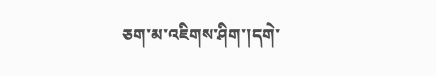ཅག་མ་འཇིགས་ཤིག་།དགེ་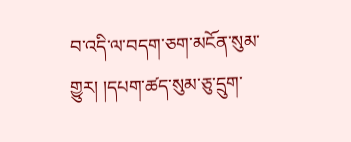བ་འདི་ལ་བདག་ཅག་མངོན་སུམ་གྱུར། །དཔག་ཚད་སུམ་ཅུ་དྲུག་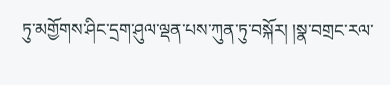ཏུ་མགྱོགས་ཤིང་དྲག་ཤུལ་ལྡན་པས་ཀུན་ཏུ་བསྐོར། །སྣ་བགྲང་རལ་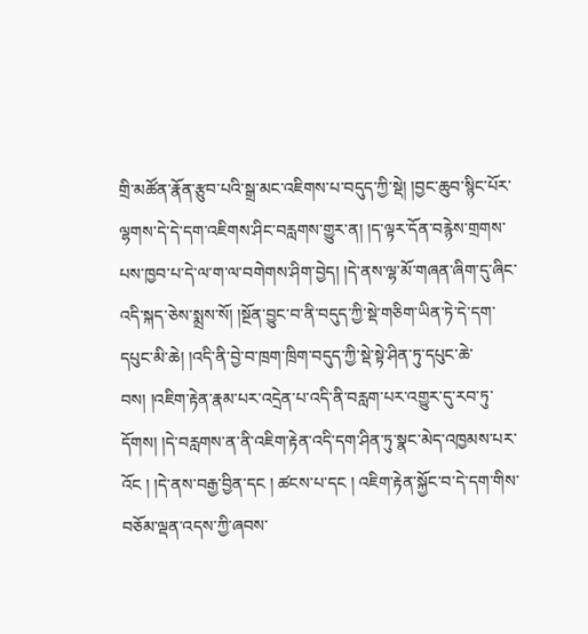གྲི་མཚོན་རྣོན་རྩུབ་པའི་སྒྲ་མང་འཇིགས་པ་བདུད་ཀྱི་སྡེ། །བྱང་ཆུབ་སྙིང་པོར་ལྷགས་དེ་དེ་དག་འཇིགས་ཤིང་བརླགས་གྱུར་ན། །ད་ལྟར་དོན་བརྙེས་གྲགས་པས་ཁྱབ་པ་དེ་ལ་ག་ལ་བགེགས་ཤིག་བྱེད། །དེ་ནས་ལྷ་མོ་གཞན་ཞིག་དུ་ཞིང་འདི་སྐད་ཅེས་སྨྲས་སོ། །སྔོན་བྱུང་བ་ནི་བདུད་ཀྱི་སྡེ་གཅིག་ཡིན་ཏེ་དེ་དག་དཔུང་མི་ཆེ། །འདི་ནི་བྱེ་བ་ཁྲག་ཁྲིག་བདུད་ཀྱི་སྡེ་སྟེ་ཤིན་ཏུ་དཔུང་ཆེ་བས། །འཇིག་རྟེན་རྣམ་པར་འདྲེན་པ་འདི་ནི་བརླག་པར་འགྱུར་དུ་རབ་ཏུ་དོགས། །དེ་བརླགས་ན་ནི་འཇིག་རྟེན་འདི་དག་ཤིན་ཏུ་སྣང་མེད་འཁྱམས་པར་འོང ། །དེ་ནས་བརྒྱ་བྱིན་དང ། ཚངས་པ་དང ། འཇིག་རྟེན་སྐྱོང་བ་དེ་དག་གིས་བཅོམ་ལྡན་འདས་ཀྱི་ཞབས་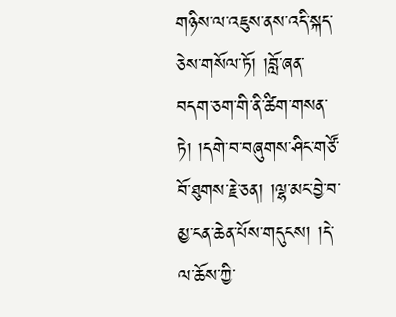གཉིས་ལ་འཇུས་ནས་འདི་སྐད་ཅེས་གསོལ་ཏོ། །བློ་ཞན་བདག་ཅག་གི་ནི་ཚིག་གསན་ཏེ། །དགེ་བ་བཞུགས་ཤིང་གཙོ་བོ་ཐུགས་རྗེ་ཅན། །ལྷ་མང་བྱེ་བ་མྱ་ངན་ཆེན་པོས་གདུངས། །དེ་ལ་ཆོས་ཀྱི་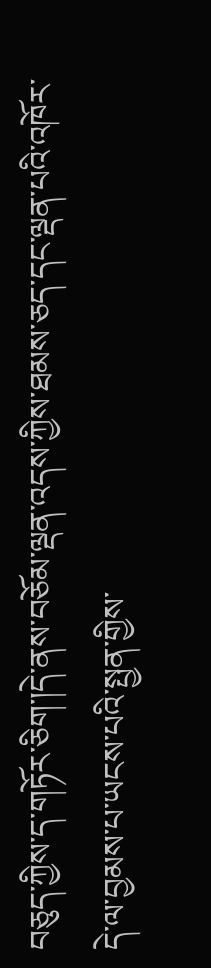བཅུད་ཀྱིས་ད་གཏོར་ཅིག་།དེ་ནས་བཅོམ་ལྡན་འདས་ཀྱིས་ཐམས་ཅད་དང་ལྡན་པའི་འཁོར་དེ་ལ་བྱམས་པ་ཡངས་པའི་སྤྱན་གྱིས་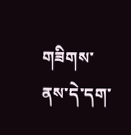གཟིགས་ནས་དེ་དག་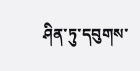ཤིན་ཏུ་དབུགས་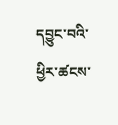དབྱུང་བའི་ཕྱིར་ཚངས་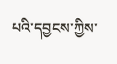པའི་དབྱངས་ཀྱིས་